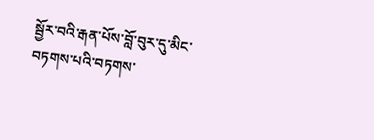སྦྱོར་བའི་རྒན་པོས་བློ་བུར་དུ་མིང་བཏགས་པའི་བཏགས་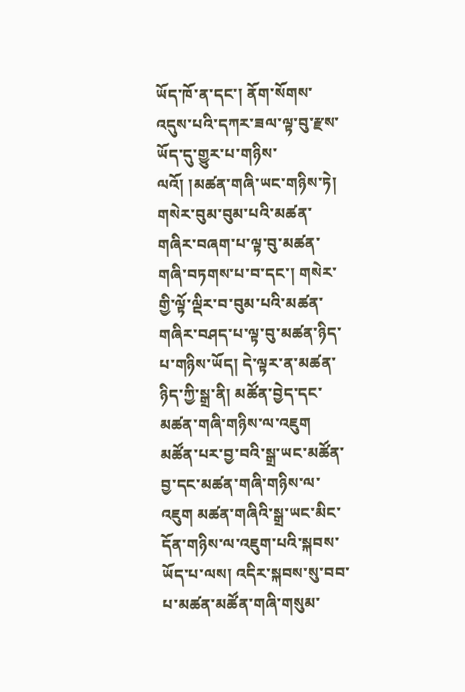ཡོད་ཁོ་ན་དང་། ནོག་སོགས་འདུས་པའི་དཀར་ཟལ་ལྟ་བུ་རྫས་ཡོད་དུ་གྱུར་པ་གཉིས་ལའོ། །མཚན་གཞི་ཡང་གཉིས་ཏེ། གསེར་བུམ་བུམ་པའི་མཚན་གཞིར་བཞག་པ་ལྟ་བུ་མཚན་གཞི་བཏགས་པ་བ་དང་། གསེར་གྱི་ལྟོ་ལྡིར་བ་བུམ་པའི་མཚན་གཞིར་བཤད་པ་ལྟ་བུ་མཚན་ཉིད་པ་གཉིས་ཡོད། དེ་ལྟར་ན་མཚན་ཉིད་ཀྱི་སྒྲ་ནི། མཚོན་བྱེད་དང་མཚན་གཞི་གཉིས་ལ་འཇུག མཚོན་པར་བྱ་བའི་སྒྲ་ཡང་མཚོན་བྱ་དང་མཚན་གཞི་གཉིས་ལ་འཇུག མཚན་གཞིའི་སྒྲ་ཡང་མིང་དོན་གཉིས་ལ་འཇུག་པའི་སྐབས་ཡོད་པ་ལས། འདིར་སྐབས་སུ་བབ་པ་མཚན་མཚོན་གཞི་གསུམ་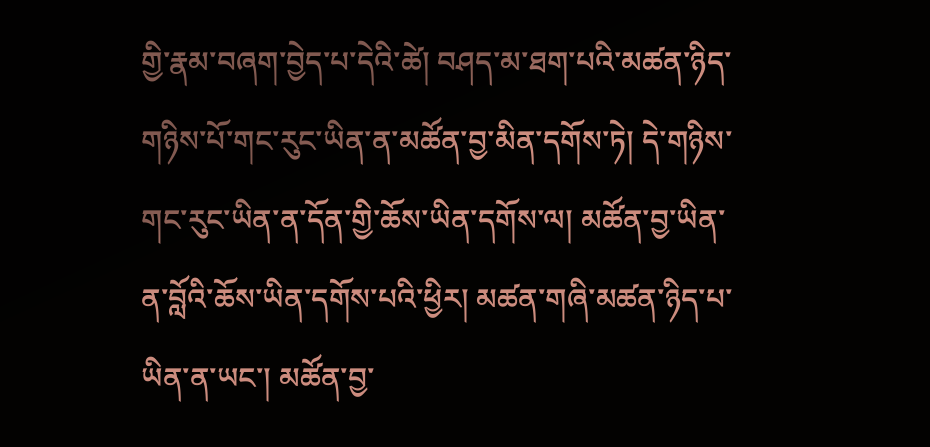གྱི་རྣམ་བཞག་བྱེད་པ་དེའི་ཚེ། བཤད་མ་ཐག་པའི་མཚན་ཉིད་གཉིས་པོ་གང་རུང་ཡིན་ན་མཚོན་བྱ་མིན་དགོས་ཏེ། དེ་གཉིས་གང་རུང་ཡིན་ན་དོན་གྱི་ཆོས་ཡིན་དགོས་ལ། མཚོན་བྱ་ཡིན་ན་བློའི་ཆོས་ཡིན་དགོས་པའི་ཕྱིར། མཚན་གཞི་མཚན་ཉིད་པ་ཡིན་ན་ཡང་། མཚོན་བྱ་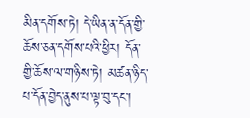མིན་དགོས་ཏེ། དེ་ཡིན་ན་དོན་གྱི་ཆོས་ཅན་དགོས་པའི་ཕྱིར། དོན་གྱི་ཆོས་ལ་གཉིས་ཏེ། མཚན་ཉིད་པ་དོན་བྱེད་ནུས་པ་ལྟ་བུ་དང་།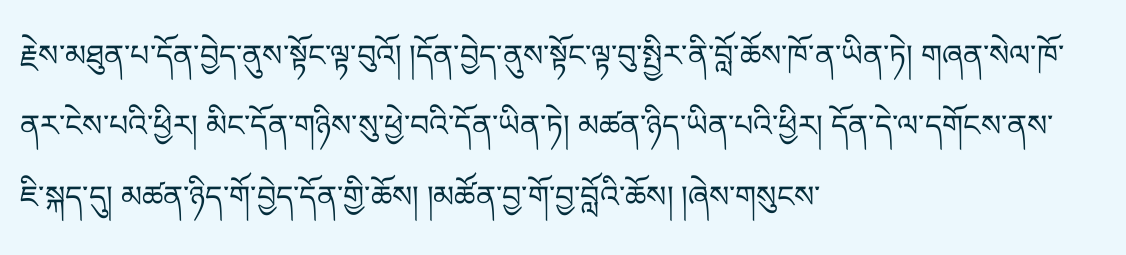རྗེས་མཐུན་པ་དོན་བྱེད་ནུས་སྟོང་ལྟ་བུའོ། །དོན་བྱེད་ནུས་སྟོང་ལྟ་བུ་སྤྱིར་ནི་བློ་ཆོས་ཁོ་ན་ཡིན་ཏེ། གཞན་སེལ་ཁོ་ནར་ངེས་པའི་ཕྱིར། མིང་དོན་གཉིས་སུ་ཕྱེ་བའི་དོན་ཡིན་ཏེ། མཚན་ཉིད་ཡིན་པའི་ཕྱིར། དོན་དེ་ལ་དགོངས་ནས་ཇི་སྐད་དུ། མཚན་ཉིད་གོ་བྱེད་དོན་གྱི་ཆོས། །མཚོན་བྱ་གོ་བྱ་བློའི་ཆོས། །ཞེས་གསུངས་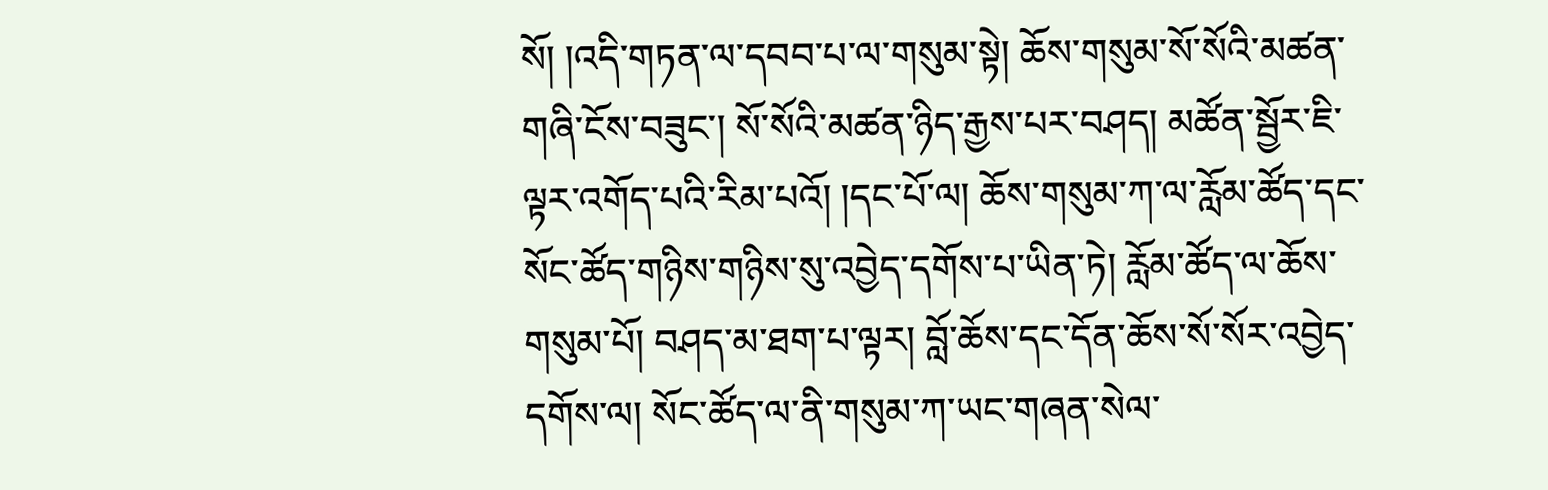སོ། །འདི་གཏན་ལ་དབབ་པ་ལ་གསུམ་སྟེ། ཆོས་གསུམ་སོ་སོའི་མཚན་གཞི་ངོས་བཟུང་། སོ་སོའི་མཚན་ཉིད་རྒྱས་པར་བཤད། མཚོན་སྦྱོར་ཇི་ལྟར་འགོད་པའི་རིམ་པའོ། །དང་པོ་ལ། ཆོས་གསུམ་ཀ་ལ་རློམ་ཚོད་དང་སོང་ཚོད་གཉིས་གཉིས་སུ་འབྱེད་དགོས་པ་ཡིན་ཏེ། རློམ་ཚོད་ལ་ཆོས་གསུམ་པོ། བཤད་མ་ཐག་པ་ལྟར། བློ་ཆོས་དང་དོན་ཆོས་སོ་སོར་འབྱེད་དགོས་ལ། སོང་ཚོད་ལ་ནི་གསུམ་ཀ་ཡང་གཞན་སེལ་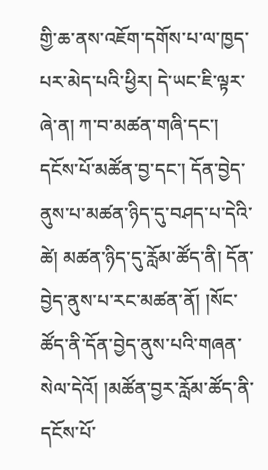གྱི་ཆ་ནས་འཇོག་དགོས་པ་ལ་ཁྱད་པར་མེད་པའི་ཕྱིར། དེ་ཡང་ཇི་ལྟར་ཞེ་ན། ཀ་བ་མཚན་གཞི་དང་། དངོས་པོ་མཚོན་བྱ་དང་། དོན་བྱེད་ནུས་པ་མཚན་ཉིད་དུ་བཤད་པ་དེའི་ཚེ། མཚན་ཉིད་དུ་རློམ་ཚོད་ནི། དོན་བྱེད་ནུས་པ་རང་མཚན་ནོ། །སོང་ཚོད་ནི་དོན་བྱེད་ནུས་པའི་གཞན་སེལ་དེའོ། །མཚོན་བྱར་རློམ་ཚོད་ནི་དངོས་པོ་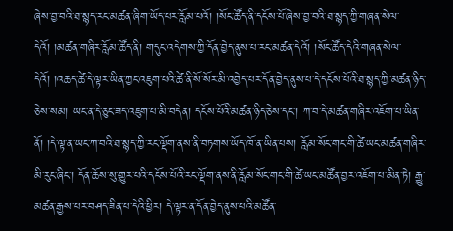ཞེས་བྱ་བའི་ཐ་སྙད་རང་མཚན་ཞིག་ཡོད་པར་རློམ་པའོ། །སོང་ཚོད་ནི་དངོས་པོ་ཞེས་བྱ་བའི་ཐ་སྙད་ཀྱི་གཞན་སེལ་དེའོ། །མཚན་གཞིར་རློམ་ཚོད་ནི། གདུང་འདེགས་ཀྱི་དོན་བྱེད་ནུས་པ་རང་མཚན་དེའོ། །སོང་ཚོད་དེའི་གཞན་སེལ་དེའོ། །འཆད་ཚེ་དེ་ལྟར་ཡིན་ཀྱང་འཇུག་པའི་ཚེ་ནི་སོ་སོར་མི་འབྱེད་པར་དོན་བྱེད་ནུས་པ་དེ་དངོས་པོའི་ཐ་སྙད་ཀྱི་མཚན་ཉིད་ཅེས་སམ། ཡང་ན་དེ་ཅུང་ཟད་འཇུག་པ་མི་བདེན། དངོས་པོའི་མཚན་ཉིད་ཅེས་དང་། ཀ་བ་དེ་མཚན་གཞིར་འཇོག་པ་ཡིན་ནོ། །དེ་ལྟ་ན་ཡང་ཀ་བའི་ཐ་སྙད་ཀྱི་རང་ལྡོག་ནས་ནི་བཏགས་ཡོད་ཁོ་ན་ཡིན་པས། རློམ་སོང་གང་གི་ཚེ་ཡང་མཚན་གཞིར་མི་རུང་ཞིང་། དོན་ཆོས་སུ་གྱུར་པའི་དངོས་པོའི་རང་ལྡོག་ནས་ནི་རློམ་སོང་གང་གི་ཚེ་ཡང་མཚོན་བྱར་འཇོག་པ་མིན་ཏེ། རྒྱུ་མཚན་རྒྱས་པར་བཤད་ཟིན་པ་དེའི་ཕྱིར། དེ་ལྟར་ན་དོན་བྱེད་ནུས་པའི་མཚོན་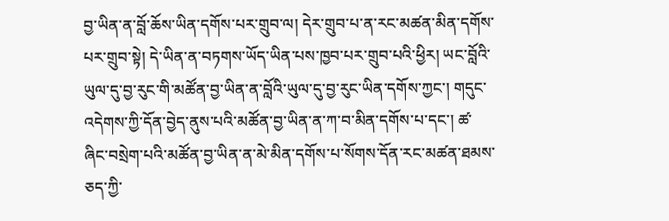བྱ་ཡིན་ན་བློ་ཆོས་ཡིན་དགོས་པར་གྲུབ་ལ། དེར་གྲུབ་པ་ན་རང་མཚན་མིན་དགོས་པར་གྲུབ་སྟེ། དེ་ཡིན་ན་བཏགས་ཡོད་ཡིན་པས་ཁྱབ་པར་གྲུབ་པའི་ཕྱིར། ཡང་བློའི་ཡུལ་དུ་བྱ་རུང་གི་མཚོན་བྱ་ཡིན་ན་བློའི་ཡུལ་དུ་བྱ་རུང་ཡིན་དགོས་ཀྱང་། གདུང་འདེགས་ཀྱི་དོན་བྱེད་ནུས་པའི་མཚོན་བྱ་ཡིན་ན་ཀ་བ་མིན་དགོས་པ་དང་། ཚ་ཞིང་བསྲེག་པའི་མཚོན་བྱ་ཡིན་ན་མེ་མིན་དགོས་པ་སོགས་དོན་རང་མཚན་ཐམས་ཅད་ཀྱི་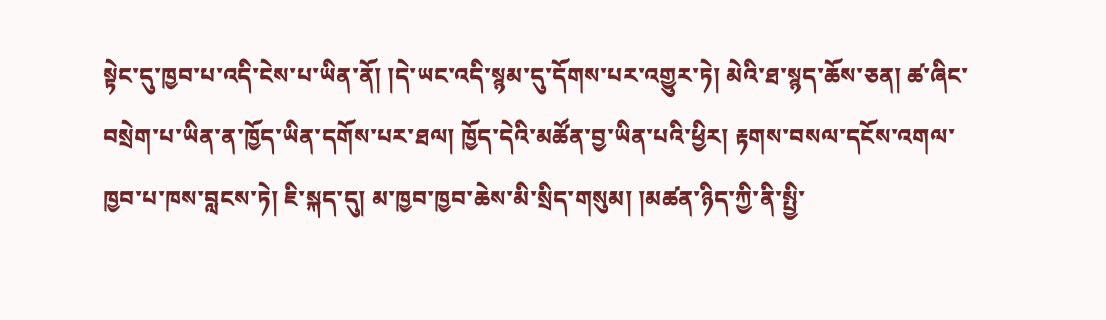སྟེང་དུ་ཁྱབ་པ་འདི་ངེས་པ་ཡིན་ནོ། །དེ་ཡང་འདི་སྙམ་དུ་དོགས་པར་འགྱུར་ཏེ། མེའི་ཐ་སྙད་ཆོས་ཅན། ཚ་ཞིང་བསྲེག་པ་ཡིན་ན་ཁྱོད་ཡིན་དགོས་པར་ཐལ། ཁྱོད་དེའི་མཚོན་བྱ་ཡིན་པའི་ཕྱིར། རྟགས་བསལ་དངོས་འགལ་ཁྱབ་པ་ཁས་བླངས་ཏེ། ཇི་སྐད་དུ། མ་ཁྱབ་ཁྱབ་ཆེས་མི་སྲིད་གསུམ། །མཚན་ཉིད་ཀྱི་ནི་སྤྱི་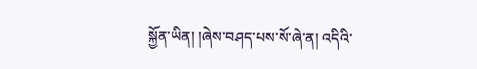སྐྱོན་ཡིན། །ཞེས་བཤད་པས་སོ་ཞེ་ན། འདིའི་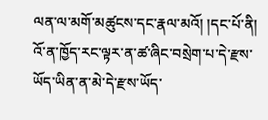ལན་ལ་མགོ་མཚུངས་དང་རྣལ་མའོ། །དང་པོ་ནི། འོ་ན་ཁྱོད་རང་ལྟར་ན་ཚ་ཞིང་བསྲེག་པ་དེ་རྫས་ཡོད་ཡིན་ན་མེ་དེ་རྫས་ཡོད་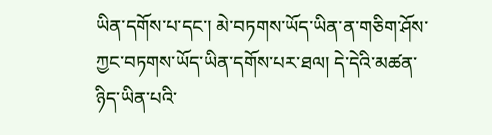ཡིན་དགོས་པ་དང་། མེ་བཏགས་ཡོད་ཡིན་ན་གཅིག་ཤོས་ཀྱང་བཏགས་ཡོད་ཡིན་དགོས་པར་ཐལ། དེ་དེའི་མཚན་ཉིད་ཡིན་པའི་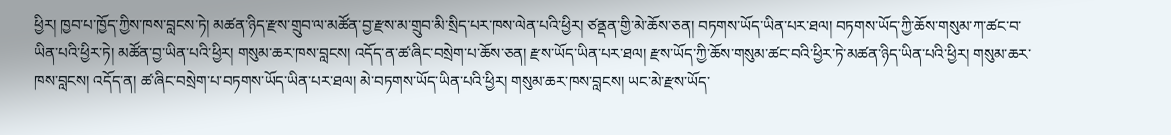ཕྱིར། ཁྱབ་པ་ཁྱོད་ཀྱིས་ཁས་བླངས་ཏེ། མཚན་ཉིད་རྫས་གྲུབ་ལ་མཚོན་བྱ་རྫས་མ་གྲུབ་མི་སྲིད་པར་ཁས་ལེན་པའི་ཕྱིར། ཙནྡན་གྱི་མེ་ཆོས་ཅན། བཏགས་ཡོད་ཡིན་པར་ཐལ། བཏགས་ཡོད་ཀྱི་ཆོས་གསུམ་ཀ་ཚང་བ་ཡིན་པའི་ཕྱིར་ཏེ། མཚོན་བྱ་ཡིན་པའི་ཕྱིར། གསུམ་ཆར་ཁས་བླངས། འདོད་ན་ཚ་ཞིང་བསྲེག་པ་ཆོས་ཅན། རྫས་ཡོད་ཡིན་པར་ཐལ། རྫས་ཡོད་ཀྱི་ཆོས་གསུམ་ཚང་བའི་ཕྱིར་ཏེ་མཚན་ཉིད་ཡིན་པའི་ཕྱིར། གསུམ་ཆར་ཁས་བླངས། འདོད་ན། ཚ་ཞིང་བསྲེག་པ་བཏགས་ཡོད་ཡིན་པར་ཐལ། མེ་བཏགས་ཡོད་ཡིན་པའི་ཕྱིར། གསུམ་ཆར་ཁས་བླངས། ཡང་མེ་རྫས་ཡོད་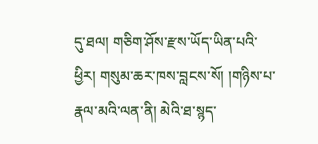དུ་ཐལ། གཅིག་ཤོས་རྫས་ཡོད་ཡིན་པའི་ཕྱིར། གསུམ་ཆར་ཁས་བླངས་སོ། །གཉིས་པ་རྣལ་མའི་ལན་ནི། མེའི་ཐ་སྙད་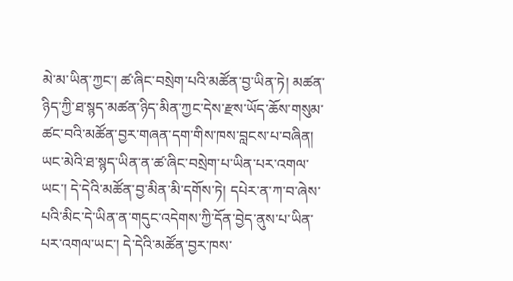མེ་མ་ཡིན་ཀྱང་། ཚ་ཞིང་བསྲེག་པའི་མཚོན་བྱ་ཡིན་ཏེ། མཚན་ཉིད་ཀྱི་ཐ་སྙད་མཚན་ཉིད་མིན་ཀྱང་དེས་རྫས་ཡོད་ཆོས་གསུམ་ཚང་བའི་མཚོན་བྱར་གཞན་དག་གིས་ཁས་བླངས་པ་བཞིན། ཡང་མེའི་ཐ་སྙད་ཡིན་ན་ཚ་ཞིང་བསྲེག་པ་ཡིན་པར་འགལ་ཡང་། དེ་དེའི་མཚོན་བྱ་མིན་མི་དགོས་ཏེ། དཔེར་ན་ཀ་བ་ཞེས་པའི་མིང་དེ་ཡིན་ན་གདུང་འདེགས་ཀྱི་དོན་བྱེད་ནུས་པ་ཡིན་པར་འགལ་ཡང་། དེ་དེའི་མཚོན་བྱར་ཁས་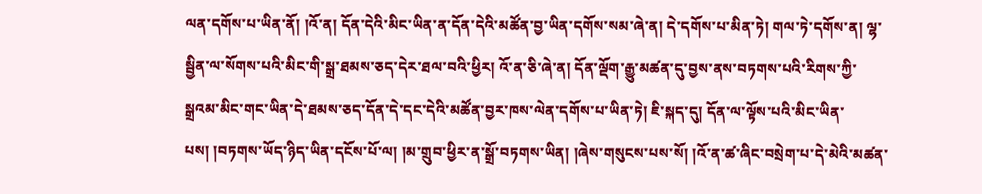ལན་དགོས་པ་ཡིན་ནོ། །འོ་ན། དོན་དེའི་མིང་ཡིན་ན་དོན་དེའི་མཚོན་བྱ་ཡིན་དགོས་སམ་ཞེ་ན། དེ་དགོས་པ་མིན་ཏེ། གལ་ཏེ་དགོས་ན། ལྷ་སྦྱིན་ལ་སོགས་པའི་མིང་གི་སྒྲ་ཐམས་ཅད་དེར་ཐལ་བའི་ཕྱིར། འོ་ན་ཅི་ཞེ་ན། དོན་ལྡོག་རྒྱུ་མཚན་དུ་བྱས་ནས་བཏགས་པའི་རིགས་ཀྱི་སྒྲའམ་མིང་གང་ཡིན་དེ་ཐམས་ཅད་དོན་དེ་དང་དེའི་མཚོན་བྱར་ཁས་ལེན་དགོས་པ་ཡིན་ཏེ། ཇི་སྐད་དུ། དོན་ལ་ལྟོས་པའི་མིང་ཡིན་པས། །བཏགས་ཡོད་ཉིད་ཡིན་དངོས་པོ་ལ། །མ་གྲུབ་ཕྱིར་ན་སྒྲོ་བཏགས་ཡིན། །ཞེས་གསུངས་པས་སོ། །འོ་ན་ཚ་ཞིང་བསྲེག་པ་དེ་མེའི་མཚན་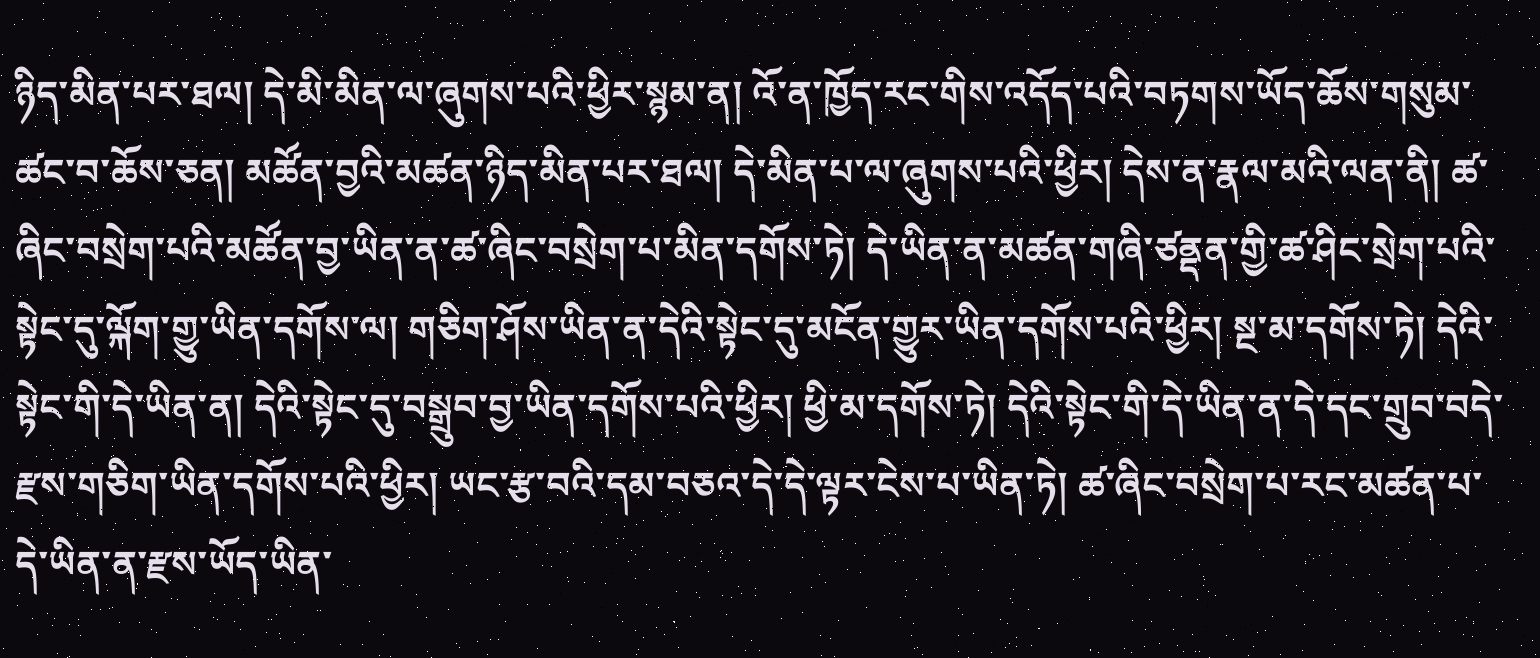ཉིད་མིན་པར་ཐལ། དེ་མི་མིན་ལ་ཞུགས་པའི་ཕྱིར་སྙམ་ན། འོ་ན་ཁྱོད་རང་གིས་འདོད་པའི་བཏགས་ཡོད་ཆོས་གསུམ་ཚང་བ་ཆོས་ཅན། མཚོན་བྱའི་མཚན་ཉིད་མིན་པར་ཐལ། དེ་མིན་པ་ལ་ཞུགས་པའི་ཕྱིར། དེས་ན་རྣལ་མའི་ལན་ནི། ཚ་ཞིང་བསྲེག་པའི་མཚོན་བྱ་ཡིན་ན་ཚ་ཞིང་བསྲེག་པ་མིན་དགོས་ཏེ། དེ་ཡིན་ན་མཚན་གཞི་ཙནྡན་གྱི་ཚ་ཤིང་སྲེག་པའི་སྟེང་དུ་ལྐོག་གྱུ་ཡིན་དགོས་ལ། གཅིག་ཤོས་ཡིན་ན་དེའི་སྟེང་དུ་མངོན་གྱུར་ཡིན་དགོས་པའི་ཕྱིར། སྔ་མ་དགོས་ཏེ། དེའི་སྟེང་གི་དེ་ཡིན་ན། དེའི་སྟེང་དུ་བསྒྲུབ་བྱ་ཡིན་དགོས་པའི་ཕྱིར། ཕྱི་མ་དགོས་ཏེ། དེའི་སྟེང་གི་དེ་ཡིན་ན་དེ་དང་གྲུབ་བདེ་རྫས་གཅིག་ཡིན་དགོས་པའི་ཕྱིར། ཡང་རྩ་བའི་དམ་བཅའ་དེ་དེ་ལྟར་ངེས་པ་ཡིན་ཏེ། ཚ་ཞིང་བསྲེག་པ་རང་མཚན་པ་དེ་ཡིན་ན་རྫས་ཡོད་ཡིན་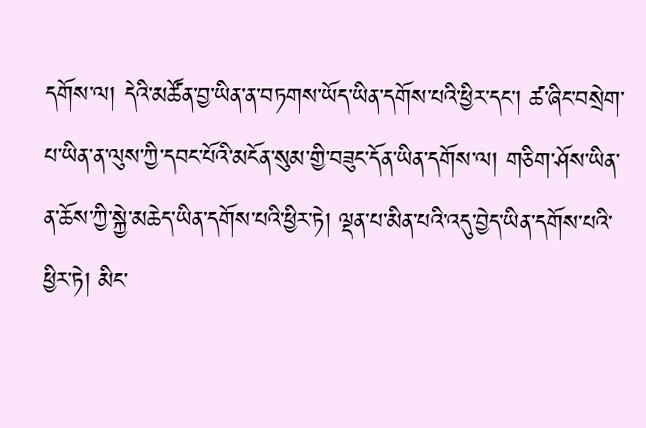དགོས་ལ། དེའི་མཚོན་བྱ་ཡིན་ན་བཏགས་ཡོད་ཡིན་དགོས་པའི་ཕྱིར་དང་། ཚ་ཞིང་བསྲེག་པ་ཡིན་ན་ལུས་ཀྱི་དབང་པོའི་མངོན་སུམ་གྱི་བཟུང་དོན་ཡིན་དགོས་ལ། གཅིག་ཤོས་ཡིན་ན་ཆོས་ཀྱི་སྐྱེ་མཆེད་ཡིན་དགོས་པའི་ཕྱིར་ཏེ། ལྡན་པ་མིན་པའི་འདུ་བྱེད་ཡིན་དགོས་པའི་ཕྱིར་ཏེ། མིང་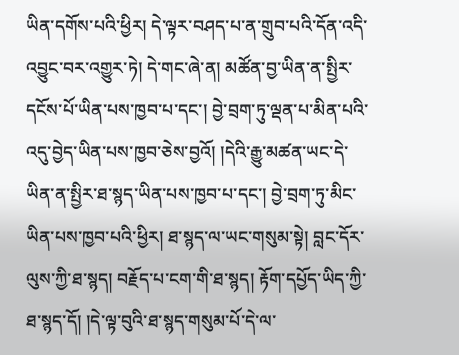ཡིན་དགོས་པའི་ཕྱིར། དེ་ལྟར་བཤད་པ་ན་གྲུབ་པའི་དོན་འདི་འབྱུང་བར་འགྱུར་ཏེ། དེ་གང་ཞེ་ན། མཚོན་བྱ་ཡིན་ན་སྤྱིར་དངོས་པོ་ཡིན་པས་ཁྱབ་པ་དང་། བྱེ་བྲག་ཏུ་ལྡན་པ་མིན་པའི་འདུ་བྱེད་ཡིན་པས་ཁྱབ་ཅེས་བྱའོ། །དེའི་རྒྱུ་མཚན་ཡང་དེ་ཡིན་ན་སྤྱིར་ཐ་སྙད་ཡིན་པས་ཁྱབ་པ་དང་། བྱེ་བྲག་ཏུ་མིང་ཡིན་པས་ཁྱབ་པའི་ཕྱིར། ཐ་སྙད་ལ་ཡང་གསུམ་སྟེ། བླང་དོར་ལུས་ཀྱི་ཐ་སྙད། བརྗོད་པ་ངག་གི་ཐ་སྙད། རྟོག་དཔྱོད་ཡིད་ཀྱི་ཐ་སྙད་དོ། །དེ་ལྟ་བུའི་ཐ་སྙད་གསུམ་པོ་དེ་ལ་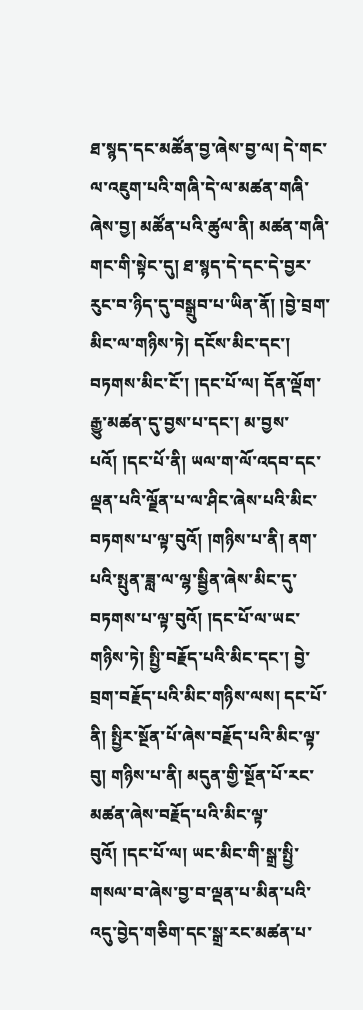ཐ་སྙད་དང་མཚོན་བྱ་ཞེས་བྱ་ལ། དེ་གང་ལ་འཇུག་པའི་གཞི་དེ་ལ་མཚན་གཞི་ཞེས་བྱ། མཚོན་པའི་ཚུལ་ནི། མཚན་གཞི་གང་གི་སྟེང་དུ། ཐ་སྙད་དེ་དང་དེ་བྱར་རུང་བ་ཉིད་དུ་བསྒྲུབ་པ་ཡིན་ནོ། །བྱེ་བྲག་མིང་ལ་གཉིས་ཏེ། དངོས་མིང་དང་། བཏགས་མིང་ངོ་། །དང་པོ་ལ། དོན་ལྡོག་རྒྱུ་མཚན་དུ་བྱས་པ་དང་། མ་བྱས་པའོ། །དང་པོ་ནི། ཡལ་ག་ལོ་འདབ་དང་ལྡན་པའི་ལྗོན་པ་ལ་ཤིང་ཞེས་པའི་མིང་བཏགས་པ་ལྟ་བུའོ། །གཉིས་པ་ནི། ནག་པའི་སྤུན་ཟླ་ལ་ལྷ་སྦྱིན་ཞེས་མིང་དུ་བཏགས་པ་ལྟ་བུའོ། །དང་པོ་ལ་ཡང་གཉིས་ཏེ། སྤྱི་བརྗོད་པའི་མིང་དང་། བྱེ་བྲག་བརྗོད་པའི་མིང་གཉིས་ལས། དང་པོ་ནི། སྤྱིར་སྔོན་པོ་ཞེས་བརྗོད་པའི་མིང་ལྟ་བུ། གཉིས་པ་ནི། མདུན་གྱི་སྔོན་པོ་རང་མཚན་ཞེས་བརྗོད་པའི་མིང་ལྟ་བུའོ། །དང་པོ་ལ། ཡང་མིང་གི་སྒྲ་སྤྱི་གསལ་བ་ཞེས་བྱ་བ་ལྡན་པ་མིན་པའི་འདུ་བྱེད་གཅིག་དང་སྒྲ་རང་མཚན་པ་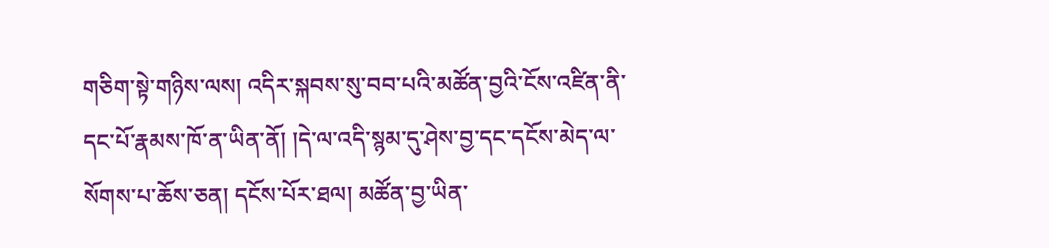གཅིག་སྟེ་གཉིས་ལས། འདིར་སྐབས་སུ་བབ་པའི་མཚོན་བྱའི་ངོས་འཛིན་ནི་དང་པོ་རྣམས་ཁོ་ན་ཡིན་ནོ། །དེ་ལ་འདི་སྙམ་དུ་ཤེས་བྱ་དང་དངོས་མེད་ལ་སོགས་པ་ཆོས་ཅན། དངོས་པོར་ཐལ། མཚོན་བྱ་ཡིན་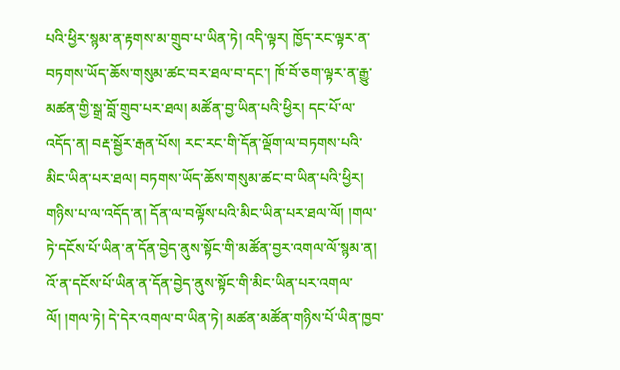པའི་ཕྱིར་སྙམ་ན་རྟགས་མ་གྲུབ་པ་ཡིན་ཏེ། འདི་ལྟར། ཁྱོད་རང་ལྟར་ན་བཏགས་ཡོད་ཆོས་གསུམ་ཚང་བར་ཐལ་བ་དང་། ཁོ་བོ་ཅག་ལྟར་ན་རྒྱུ་མཚན་གྱི་སྒྲ་བློ་གྲུབ་པར་ཐལ། མཚོན་བྱ་ཡིན་པའི་ཕྱིར། དང་པོ་ལ་འདོད་ན། བརྡ་སྦྱོར་རྒན་པོས། རང་རང་གི་དོན་ལྡོག་ལ་བཏགས་པའི་མིང་ཡིན་པར་ཐལ། བཏགས་ཡོད་ཆོས་གསུམ་ཚང་བ་ཡིན་པའི་ཕྱིར། གཉིས་པ་ལ་འདོད་ན། དོན་ལ་བལྟོས་པའི་མིང་ཡིན་པར་ཐལ་ལོ། །གལ་ཏེ་དངོས་པོ་ཡིན་ན་དོན་བྱེད་ནུས་སྟོང་གི་མཚོན་བྱར་འགལ་ལོ་སྙམ་ན། འོ་ན་དངོས་པོ་ཡིན་ན་དོན་བྱེད་ནུས་སྟོང་གི་མིང་ཡིན་པར་འགལ་ལོ། །གལ་ཏེ། དེ་དེར་འགལ་བ་ཡིན་ཏེ། མཚན་མཚོན་གཉིས་པོ་ཡིན་ཁྱབ་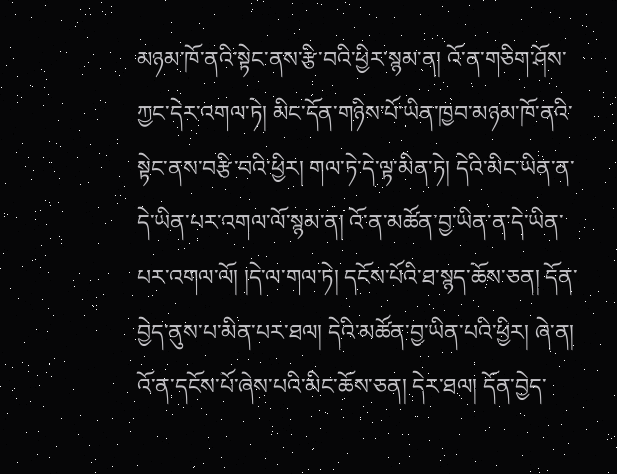མཉམ་ཁོ་ནའི་སྟེང་ནས་རྩི་བའི་ཕྱིར་སྙམ་ན། འོ་ན་གཅིག་ཤོས་ཀྱང་དེར་འགལ་ཏེ། མིང་དོན་གཉིས་པོ་ཡིན་ཁྱབ་མཉམ་ཁོ་ནའི་སྟེང་ནས་བརྩི་བའི་ཕྱིར། གལ་ཏེ་དེ་ལྟ་མིན་ཏེ། དེའི་མིང་ཡིན་ན་དེ་ཡིན་པར་འགལ་ལོ་སྙམ་ན། འོ་ན་མཚོན་བྱ་ཡིན་ན་དེ་ཡིན་པར་འགལ་ལོ། །དེ་ལ་གལ་ཏེ། དངོས་པོའི་ཐ་སྙད་ཆོས་ཅན། དོན་བྱེད་ནུས་པ་མིན་པར་ཐལ། དེའི་མཚོན་བྱ་ཡིན་པའི་ཕྱིར། ཞེ་ན། འོ་ན་དངོས་པོ་ཞེས་པའི་མིང་ཆོས་ཅན། དེར་ཐལ། དོན་བྱེད་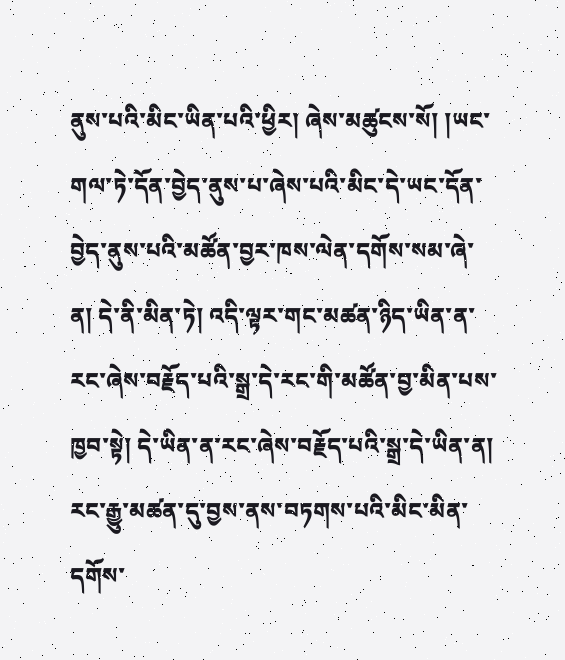ནུས་པའི་མིང་ཡིན་པའི་ཕྱིར། ཞེས་མཚུངས་སོ། །ཡང་གལ་ཏེ་དོན་བྱེད་ནུས་པ་ཞེས་པའི་མིང་དེ་ཡང་དོན་བྱེད་ནུས་པའི་མཚོན་བྱར་ཁས་ལེན་དགོས་སམ་ཞེ་ན། དེ་ནི་མིན་ཏེ། འདི་ལྟར་གང་མཚན་ཉིད་ཡིན་ན་རང་ཞེས་བརྗོད་པའི་སྒྲ་དེ་རང་གི་མཚོན་བྱ་མིན་པས་ཁྱབ་སྟེ། དེ་ཡིན་ན་རང་ཞེས་བརྗོད་པའི་སྒྲ་དེ་ཡིན་ན། རང་རྒྱུ་མཚན་དུ་བྱས་ནས་བཏགས་པའི་མིང་མིན་དགོས་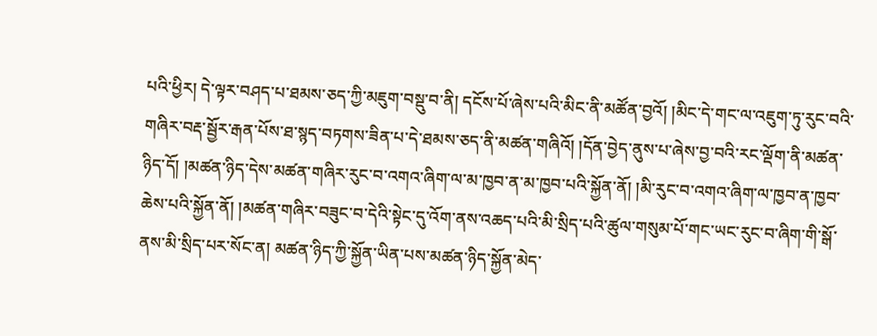པའི་ཕྱིར། དེ་ལྟར་བཤད་པ་ཐམས་ཅད་ཀྱི་མཇུག་བསྡུ་བ་ནི། དངོས་པོ་ཞེས་པའི་མིང་ནི་མཚོན་བྱའོ། །མིང་དེ་གང་ལ་འཇུག་ཏུ་རུང་བའི་གཞིར་བརྡ་སྦྱོར་རྒན་པོས་ཐ་སྙད་བཏགས་ཟིན་པ་དེ་ཐམས་ཅད་ནི་མཚན་གཞིའོ། །དོན་བྱེད་ནུས་པ་ཞེས་བྱ་བའི་རང་ལྡོག་ནི་མཚན་ཉིད་དོ། །མཚན་ཉིད་དེས་མཚན་གཞིར་རུང་བ་འགའ་ཞིག་ལ་མ་ཁྱབ་ན་མ་ཁྱབ་པའི་སྐྱོན་ནོ། །མི་རུང་བ་འགའ་ཞིག་ལ་ཁྱབ་ན་ཁྱབ་ཆེས་པའི་སྐྱོན་ནོ། །མཚན་གཞིར་བཟུང་བ་དེའི་སྟེང་དུ་འོག་ནས་འཆད་པའི་མི་སྲིད་པའི་ཚུལ་གསུམ་པོ་གང་ཡང་རུང་བ་ཞིག་གི་སྒོ་ནས་མི་སྲིད་པར་སོང་ན། མཚན་ཉིད་ཀྱི་སྐྱོན་ཡིན་པས་མཚན་ཉིད་སྐྱོན་མེད་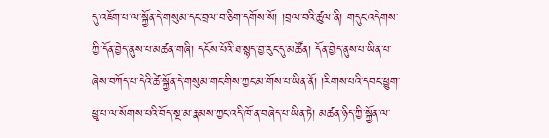དུ་འཇོག་པ་ལ་སྐྱོན་དེ་གསུམ་དང་བྲལ་བ་ཅིག་དགོས་སོ། །བྲལ་བའི་ཚུལ་ནི། གདུང་འདེགས་ཀྱི་དོན་བྱེད་ནུས་པ་མཚན་གཞི། དངོས་པོའི་ཐ་སྙད་བྱ་རུང་དུ་མཚོན། དོན་བྱེད་ནུས་པ་ཡིན་པ་ཞེས་བཀོད་པ་དེའི་ཚེ་སྐྱོན་དེ་གསུམ་གང་གིས་ཀྱང་མ་གོས་པ་ཡིན་ནོ། །རིགས་པའི་དབང་ཕྱུག་ཕྱྭ་པ་ལ་སོགས་པའི་བོད་སྔ་མ་རྣམས་ཀྱང་འདི་ཁོ་ན་བཞེད་པ་ཡིན་ཏེ། མཚན་ཉིད་ཀྱི་སྐྱོན་ལ་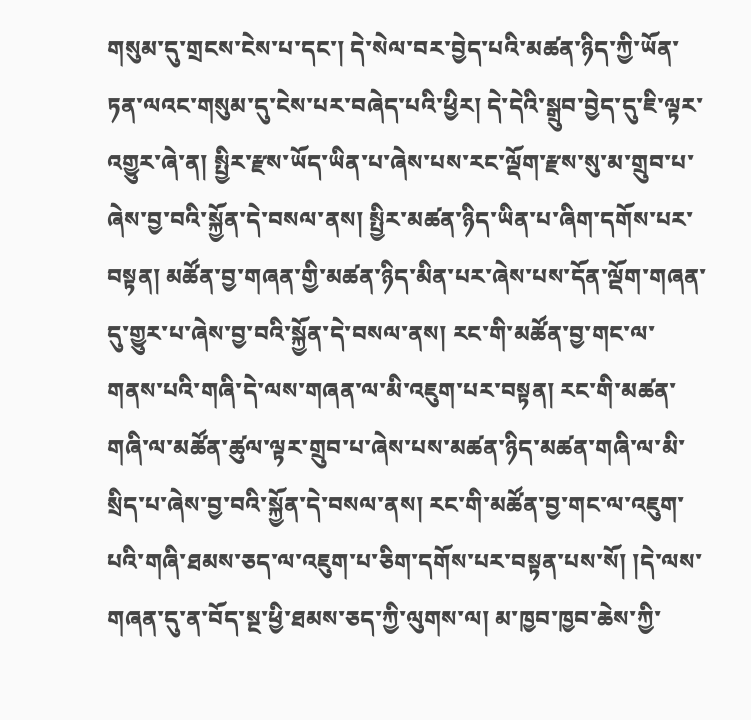གསུམ་དུ་གྲངས་ངེས་པ་དང་། དེ་སེལ་བར་བྱེད་པའི་མཚན་ཉིད་ཀྱི་ཡོན་ཏན་ལའང་གསུམ་དུ་ངེས་པར་བཞེད་པའི་ཕྱིར། དེ་དེའི་སྒྲུབ་བྱེད་དུ་ཇི་ལྟར་འགྱུར་ཞེ་ན། སྤྱིར་རྫས་ཡོད་ཡིན་པ་ཞེས་པས་རང་ལྡོག་རྫས་སུ་མ་གྲུབ་པ་ཞེས་བྱ་བའི་སྐྱོན་དེ་བསལ་ནས། སྤྱིར་མཚན་ཉིད་ཡིན་པ་ཞིག་དགོས་པར་བསྟན། མཚོན་བྱ་གཞན་གྱི་མཚན་ཉིད་མིན་པར་ཞེས་པས་དོན་ལྡོག་གཞན་དུ་གྱུར་པ་ཞེས་བྱ་བའི་སྐྱོན་དེ་བསལ་ནས། རང་གི་མཚོན་བྱ་གང་ལ་གནས་པའི་གཞི་དེ་ལས་གཞན་ལ་མི་འཇུག་པར་བསྟན། རང་གི་མཚན་གཞི་ལ་མཚོན་ཚུལ་ལྟར་གྲུབ་པ་ཞེས་པས་མཚན་ཉིད་མཚན་གཞི་ལ་མི་སྲིད་པ་ཞེས་བྱ་བའི་སྐྱོན་དེ་བསལ་ནས། རང་གི་མཚོན་བྱ་གང་ལ་འཇུག་པའི་གཞི་ཐམས་ཅད་ལ་འཇུག་པ་ཅིག་དགོས་པར་བསྟན་པས་སོ། །དེ་ལས་གཞན་དུ་ན་བོད་སྔ་ཕྱི་ཐམས་ཅད་ཀྱི་ལུགས་ལ། མ་ཁྱབ་ཁྱབ་ཆེས་ཀྱི་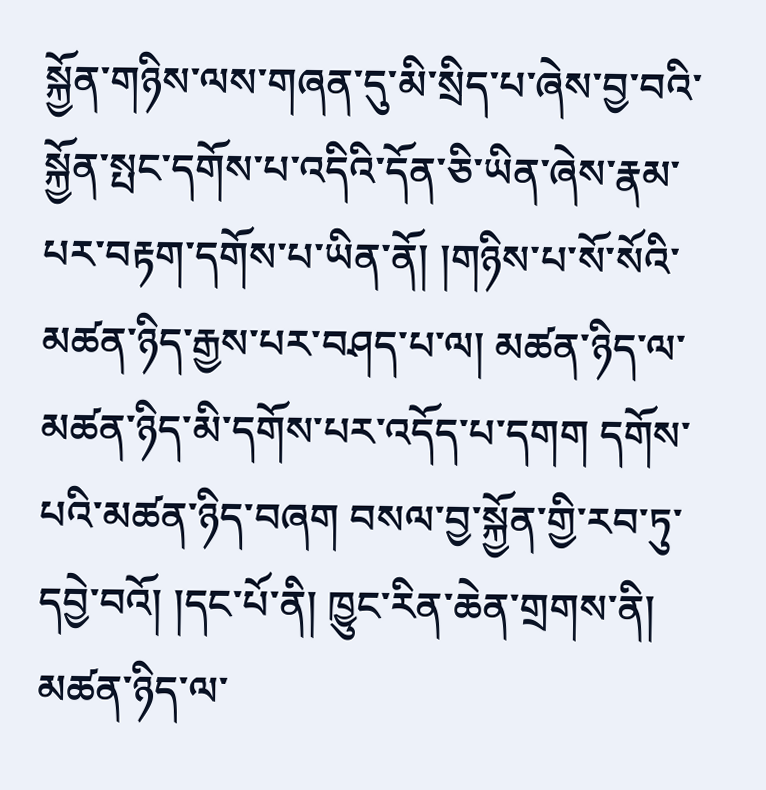སྐྱོན་གཉིས་ལས་གཞན་དུ་མི་སྲིད་པ་ཞེས་བྱ་བའི་སྐྱོན་སྤང་དགོས་པ་འདིའི་དོན་ཅི་ཡིན་ཞེས་རྣམ་པར་བརྟག་དགོས་པ་ཡིན་ནོ། །གཉིས་པ་སོ་སོའི་མཚན་ཉིད་རྒྱས་པར་བཤད་པ་ལ། མཚན་ཉིད་ལ་མཚན་ཉིད་མི་དགོས་པར་འདོད་པ་དགག དགོས་པའི་མཚན་ཉིད་བཞག བསལ་བྱ་སྐྱོན་གྱི་རབ་ཏུ་དབྱེ་བའོ། །དང་པོ་ནི། ཁྱུང་རིན་ཆེན་གྲགས་ནི། མཚན་ཉིད་ལ་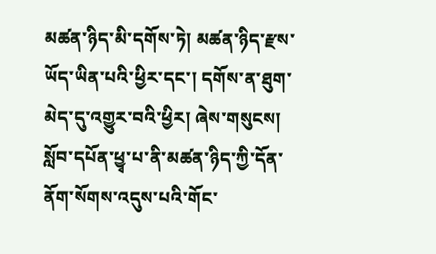མཚན་ཉིད་མི་དགོས་ཏེ། མཚན་ཉིད་རྫས་ཡོད་ཡིན་པའི་ཕྱིར་དང་། དགོས་ན་ཐུག་མེད་དུ་འགྱུར་བའི་ཕྱིར། ཞེས་གསུངས། སློབ་དཔོན་ཕྱྭ་པ་ནི་མཚན་ཉིད་ཀྱི་དོན་ནོག་སོགས་འདུས་པའི་གོང་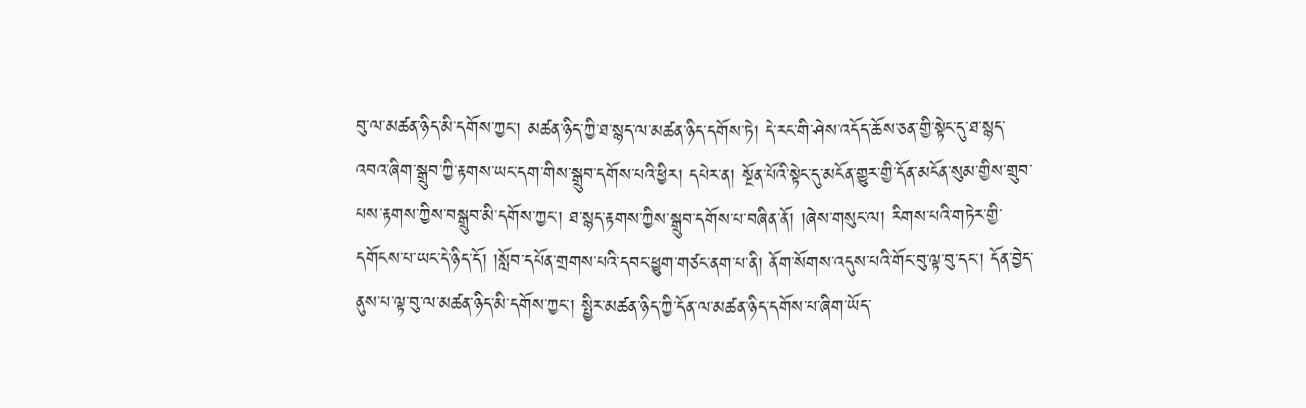བུ་ལ་མཚན་ཉིད་མི་དགོས་ཀྱང་། མཚན་ཉིད་ཀྱི་ཐ་སྙད་ལ་མཚན་ཉིད་དགོས་ཏེ། དེ་རང་གི་ཤེས་འདོད་ཆོས་ཅན་གྱི་སྟེང་དུ་ཐ་སྙད་འབའ་ཞིག་སྒྲུབ་ཀྱི་རྟགས་ཡང་དག་གིས་སྒྲུབ་དགོས་པའི་ཕྱིར། དཔེར་ན། སྔོན་པོའི་སྟེང་དུ་མངོན་གྱུར་གྱི་དོན་མངོན་སུམ་གྱིས་གྲུབ་པས་རྟགས་ཀྱིས་བསྒྲུབ་མི་དགོས་ཀྱང་། ཐ་སྙད་རྟགས་ཀྱིས་སྒྲུབ་དགོས་པ་བཞིན་ནོ། །ཞེས་གསུང་ལ། རིགས་པའི་གཏེར་གྱི་དགོངས་པ་ཡང་དེ་ཉིད་དོ། །སློབ་དཔོན་གྲགས་པའི་དབང་ཕྱུག་གཙང་ནག་པ་ནི། ནོག་སོགས་འདུས་པའི་གོང་བུ་ལྟ་བུ་དང་། དོན་བྱེད་ནུས་པ་ལྟ་བུ་ལ་མཚན་ཉིད་མི་དགོས་ཀྱང་། སྤྱིར་མཚན་ཉིད་ཀྱི་དོན་ལ་མཚན་ཉིད་དགོས་པ་ཞིག་ཡོད་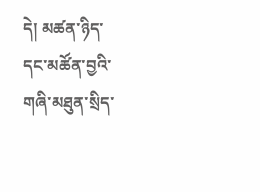དེ། མཚན་ཉིད་དང་མཚོན་བྱའི་གཞི་མཐུན་སྲིད་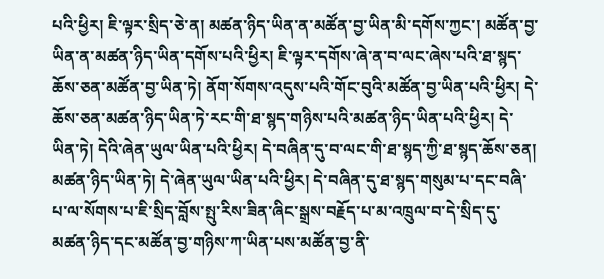པའི་ཕྱིར། ཇི་ལྟར་སྲིད་ཅེ་ན། མཚན་ཉིད་ཡིན་ན་མཚོན་བྱ་ཡིན་མི་དགོས་ཀྱང་། མཚོན་བྱ་ཡིན་ན་མཚན་ཉིད་ཡིན་དགོས་པའི་ཕྱིར། ཇི་ལྟར་དགོས་ཞེ་ན་བ་ལང་ཞེས་པའི་ཐ་སྙད་ཆོས་ཅན་མཚོན་བྱ་ཡིན་ཏེ། ནོག་སོགས་འདུས་པའི་གོང་བུའི་མཚོན་བྱ་ཡིན་པའི་ཕྱིར། དེ་ཆོས་ཅན་མཚན་ཉིད་ཡིན་ཏེ་རང་གི་ཐ་སྙད་གཉིས་པའི་མཚན་ཉིད་ཡིན་པའི་ཕྱིར། དེ་ཡིན་ཏེ། དེའི་ཞེན་ཡུལ་ཡིན་པའི་ཕྱིར། དེ་བཞིན་དུ་བ་ལང་གི་ཐ་སྙད་ཀྱི་ཐ་སྙད་ཆོས་ཅན། མཚན་ཉིད་ཡིན་ཏེ། དེ་ཞེན་ཡུལ་ཡིན་པའི་ཕྱིར། དེ་བཞིན་དུ་ཐ་སྙད་གསུམ་པ་དང་བཞི་པ་ལ་སོགས་པ་ཇི་སྲིད་བློས་སྤུ་རིས་ཟིན་ཞིང་སྒྲས་བརྗོད་པ་མ་འཁྲུལ་བ་དེ་སྲིད་དུ་མཚན་ཉིད་དང་མཚོན་བྱ་གཉིས་ཀ་ཡིན་པས་མཚོན་བྱ་ནི་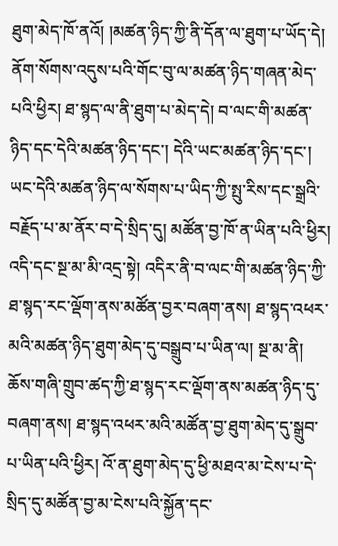ཐུག་མེད་ཁོ་ནའོ། །མཚན་ཉིད་ཀྱི་ནི་དོན་ལ་ཐུག་པ་ཡོད་དེ། ནོག་སོགས་འདུས་པའི་གོང་བུ་ལ་མཚན་ཉིད་གཞན་མེད་པའི་ཕྱིར། ཐ་སྙད་ལ་ནི་ཐུག་པ་མེད་དེ། བ་ལང་གི་མཚན་ཉིད་དང་དེའི་མཚན་ཉིད་དང་། དེའི་ཡང་མཚན་ཉིད་དང་། ཡང་དེའི་མཚན་ཉིད་ལ་སོགས་པ་ཡིད་ཀྱི་སྤུ་རིས་དང་སྒྲའི་བརྗོད་པ་མ་ནོར་བ་དེ་སྲིད་དུ། མཚོན་བྱ་ཁོ་ན་ཡིན་པའི་ཕྱིར། འདི་དང་སྔ་མ་མི་འདྲ་སྟེ། འདིར་ནི་བ་ལང་གི་མཚན་ཉིད་ཀྱི་ཐ་སྙད་རང་ལྡོག་ནས་མཚོན་བྱར་བཞག་ནས། ཐ་སྙད་འཕར་མའི་མཚན་ཉིད་ཐུག་མེད་དུ་བསྒྲུབ་པ་ཡིན་ལ། སྔ་མ་ནི། ཆོས་གཞི་གྲུབ་ཚད་ཀྱི་ཐ་སྙད་རང་ལྡོག་ནས་མཚན་ཉིད་དུ་བཞག་ནས། ཐ་སྙད་འཕར་མའི་མཚོན་བྱ་ཐུག་མེད་དུ་སྒྲུབ་པ་ཡིན་པའི་ཕྱིར། འོ་ན་ཐུག་མེད་དུ་ཕྱི་མཐའ་མ་ངེས་པ་དེ་སྲིད་དུ་མཚོན་བྱ་མ་ངེས་པའི་སྐྱོན་དང་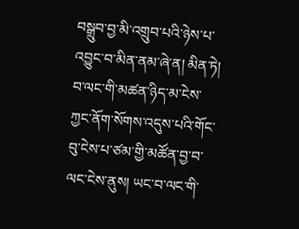བསྒྲུབ་བྱ་མི་འགྲུབ་པའི་ཉེས་པ་འབྱུང་བ་མིན་ནམ་ཞེ་ན། མིན་ཏེ། བ་ལང་གི་མཚན་ཉིད་མ་ངེས་ཀྱང་ནོག་སོགས་འདུས་པའི་གོང་བུ་ངེས་པ་ཙམ་གྱི་མཚོན་བྱ་བ་ལང་ངེས་ནུས། ཡང་བ་ལང་གི་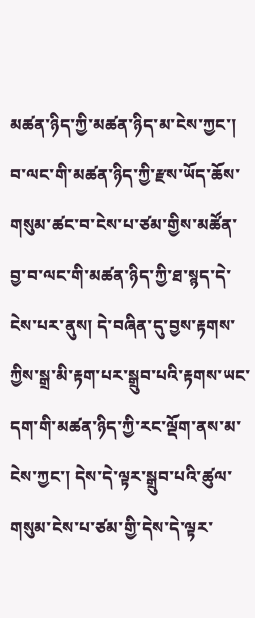མཚན་ཉིད་ཀྱི་མཚན་ཉིད་མ་ངེས་ཀྱང་། བ་ལང་གི་མཚན་ཉིད་ཀྱི་རྫས་ཡོད་ཆོས་གསུམ་ཚང་བ་ངེས་པ་ཙམ་གྱིས་མཚོན་བྱ་བ་ལང་གི་མཚན་ཉིད་ཀྱི་ཐ་སྙད་དེ་ངེས་པར་ནུས། དེ་བཞིན་དུ་བྱས་རྟགས་ཀྱིས་སྒྲ་མི་རྟག་པར་སྒྲུབ་པའི་རྟགས་ཡང་དག་གི་མཚན་ཉིད་ཀྱི་རང་ལྡོག་ནས་མ་ངེས་ཀྱང་། དེས་དེ་ལྟར་སྒྲུབ་པའི་ཚུལ་གསུམ་ངེས་པ་ཙམ་གྱི་དེས་དེ་ལྟར་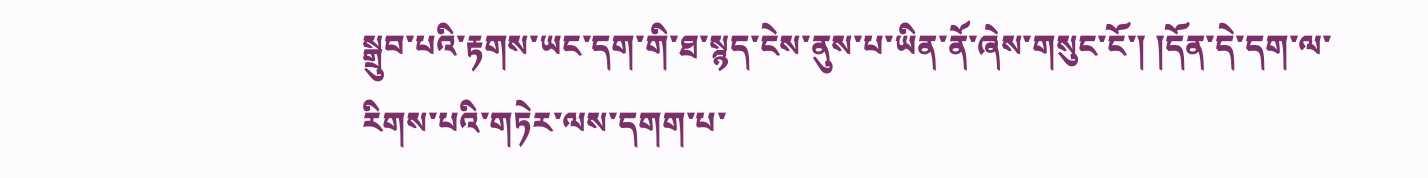སྒྲུབ་པའི་རྟགས་ཡང་དག་གི་ཐ་སྙད་ངེས་ནུས་པ་ཡིན་ནོ་ཞེས་གསུང་ངོ་། །དོན་དེ་དག་ལ་རིགས་པའི་གཏེར་ལས་དགག་པ་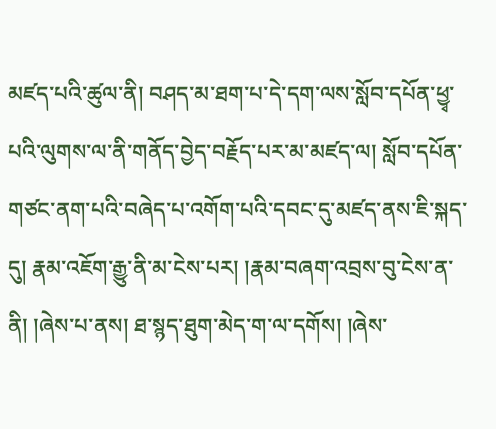མཛད་པའི་ཚུལ་ནི། བཤད་མ་ཐག་པ་དེ་དག་ལས་སློབ་དཔོན་ཕྱྭ་པའི་ལུགས་ལ་ནི་གནོད་བྱེད་བརྗོད་པར་མ་མཛད་ལ། སློབ་དཔོན་གཙང་ནག་པའི་བཞེད་པ་འགོག་པའི་དབང་དུ་མཛད་ནས་ཇི་སྐད་དུ། རྣམ་འཇོག་རྒྱུ་ནི་མ་ངེས་པར། །རྣམ་བཞག་འབྲས་བུ་ངེས་ན་ནི། །ཞེས་པ་ནས། ཐ་སྙད་ཐུག་མེད་ག་ལ་དགོས། །ཞེས་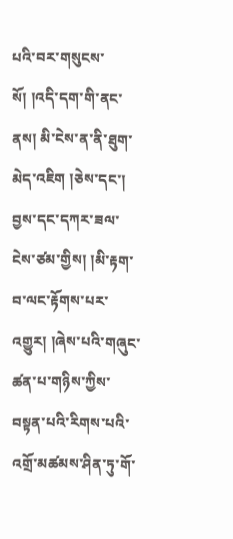པའི་བར་གསུངས་སོ། །འདི་དག་གི་ནང་ནས། མི་ངེས་ན་ནི་ཐུག་མེད་འཇིག །ཅེས་དང་། བྱས་དང་དཀར་ཟལ་ངེས་ཙམ་གྱིས། །མི་རྟག་བ་ལང་རྟོགས་པར་འགྱུར། །ཞེས་པའི་གཞུང་ཚན་པ་གཉིས་ཀྱིས་བསྟན་པའི་རིགས་པའི་འགྲོ་མཚམས་ཤིན་ཏུ་གོ་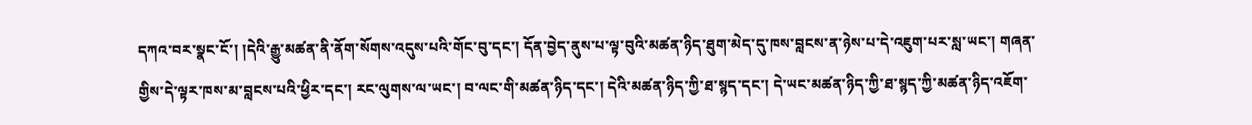དཀའ་བར་སྣང་ངོ་། །དེའི་རྒྱུ་མཚན་ནི་ནོག་སོགས་འདུས་པའི་གོང་བུ་དང་། དོན་བྱེད་ནུས་པ་ལྟ་བུའི་མཚན་ཉིད་ཐུག་མེད་དུ་ཁས་བླངས་ན་ཉེས་པ་དེ་འཇུག་པར་སླ་ཡང་། གཞན་གྱིས་དེ་ལྟར་ཁས་མ་བླངས་པའི་ཕྱིར་དང་། རང་ལུགས་ལ་ཡང་། བ་ལང་གི་མཚན་ཉིད་དང་། དེའི་མཚན་ཉིད་ཀྱི་ཐ་སྙད་དང་། དེ་ཡང་མཚན་ཉིད་ཀྱི་ཐ་སྙད་ཀྱི་མཚན་ཉིད་འཇོག་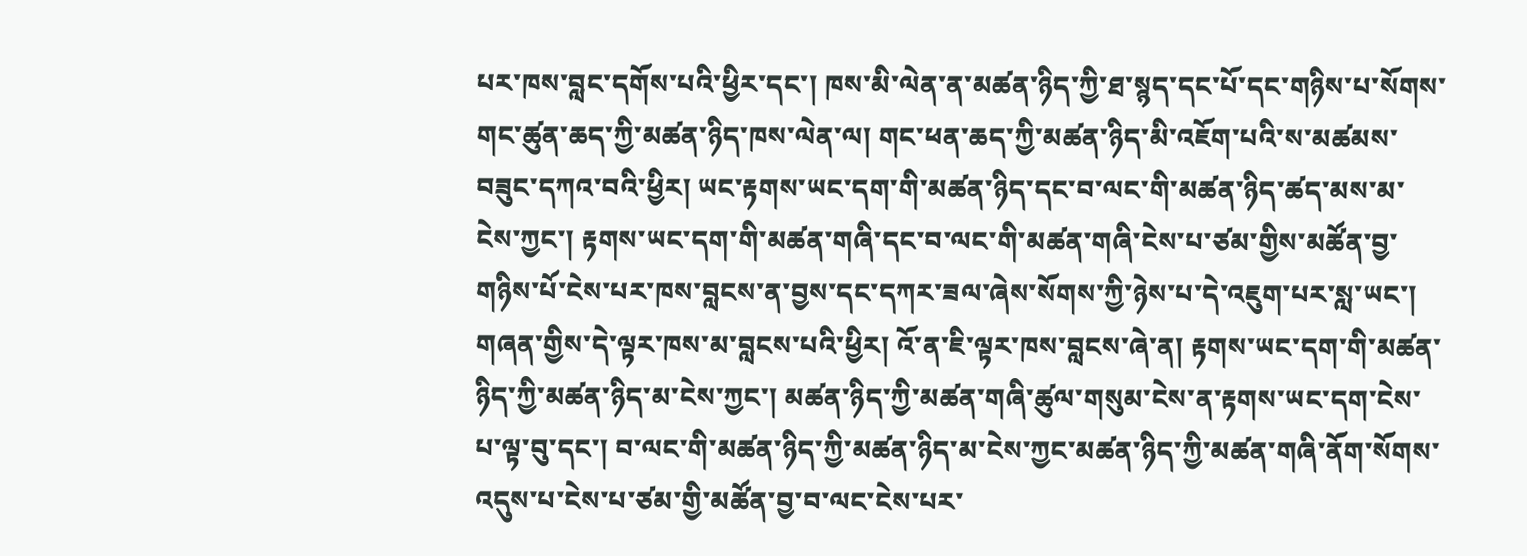པར་ཁས་བླང་དགོས་པའི་ཕྱིར་དང་། ཁས་མི་ལེན་ན་མཚན་ཉིད་ཀྱི་ཐ་སྙད་དང་པོ་དང་གཉིས་པ་སོགས་གང་ཚུན་ཆད་ཀྱི་མཚན་ཉིད་ཁས་ལེན་ལ། གང་ཕན་ཆད་ཀྱི་མཚན་ཉིད་མི་འཇོག་པའི་ས་མཚམས་བཟུང་དཀའ་བའི་ཕྱིར། ཡང་རྟགས་ཡང་དག་གི་མཚན་ཉིད་དང་བ་ལང་གི་མཚན་ཉིད་ཚད་མས་མ་ངེས་ཀྱང་། རྟགས་ཡང་དག་གི་མཚན་གཞི་དང་བ་ལང་གི་མཚན་གཞི་ངེས་པ་ཙམ་གྱིས་མཚོན་བྱ་གཉིས་པོ་ངེས་པར་ཁས་བླངས་ན་བྱས་དང་དཀར་ཟལ་ཞེས་སོགས་ཀྱི་ཉེས་པ་དེ་འཇུག་པར་སླ་ཡང་། གཞན་གྱིས་དེ་ལྟར་ཁས་མ་བླངས་པའི་ཕྱིར། འོ་ན་ཇི་ལྟར་ཁས་བླངས་ཞེ་ན། རྟགས་ཡང་དག་གི་མཚན་ཉིད་ཀྱི་མཚན་ཉིད་མ་ངེས་ཀྱང་། མཚན་ཉིད་ཀྱི་མཚན་གཞི་ཚུལ་གསུམ་ངེས་ན་རྟགས་ཡང་དག་ངེས་པ་ལྟ་བུ་དང་། བ་ལང་གི་མཚན་ཉིད་ཀྱི་མཚན་ཉིད་མ་ངེས་ཀྱང་མཚན་ཉིད་ཀྱི་མཚན་གཞི་ནོག་སོགས་འདུས་པ་ངེས་པ་ཙམ་གྱི་མཚོན་བྱ་བ་ལང་ངེས་པར་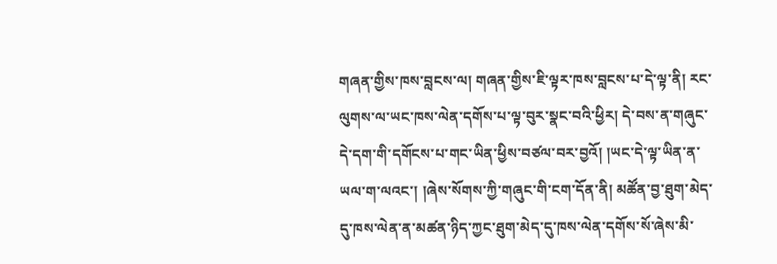གཞན་གྱིས་ཁས་བླངས་ལ། གཞན་གྱིས་ཇི་ལྟར་ཁས་བླངས་པ་དེ་ལྟ་ནི། རང་ལུགས་ལ་ཡང་ཁས་ལེན་དགོས་པ་ལྟ་བུར་སྣང་བའི་ཕྱིར། དེ་བས་ན་གཞུང་དེ་དག་གི་དགོངས་པ་གང་ཡིན་ཕྱིས་བཙལ་བར་བྱའོ། །ཡང་དེ་ལྟ་ཡིན་ན་ཡལ་ག་ལའང་། །ཞེས་སོགས་ཀྱི་གཞུང་གི་ངག་དོན་ནི། མཚོན་བྱ་ཐུག་མེད་དུ་ཁས་ལེན་ན་མཚན་ཉིད་ཀྱང་ཐུག་མེད་དུ་ཁས་ལེན་དགོས་སོ་ཞེས་མི་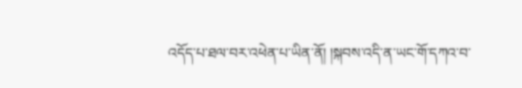འདོད་པ་ཐལ་བར་འཕེན་པ་ཡིན་ནོ། །སྐབས་འདི་ན་ཡང་གོ་དཀའ་བ་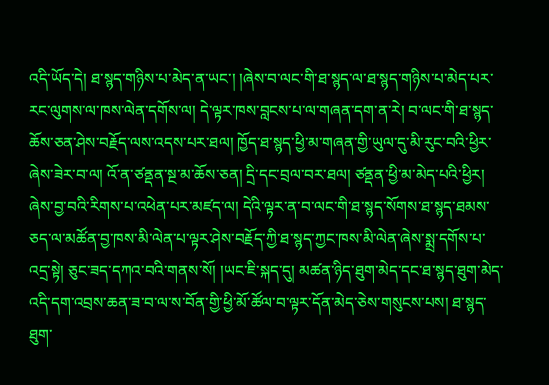འདི་ཡོད་དེ། ཐ་སྙད་གཉིས་པ་མེད་ན་ཡང་། །ཞེས་བ་ལང་གི་ཐ་སྙད་ལ་ཐ་སྙད་གཉིས་པ་མེད་པར་རང་ལུགས་ལ་ཁས་ལེན་དགོས་ལ། དེ་ལྟར་ཁས་བླངས་པ་ལ་གཞན་དག་ན་རེ། བ་ལང་གི་ཐ་སྙད་ཆོས་ཅན་ཤེས་བརྗོད་ལས་འདས་པར་ཐལ། ཁྱོད་ཐ་སྙད་ཕྱི་མ་གཞན་གྱི་ཡུལ་དུ་མི་རུང་བའི་ཕྱིར་ཞེས་ཟེར་བ་ལ། འོ་ན་ཙནྡན་སྔ་མ་ཆོས་ཅན། དྲི་དང་བྲལ་བར་ཐལ། ཙནྡན་ཕྱི་མ་མེད་པའི་ཕྱིར། ཞེས་བྱ་བའི་རིགས་པ་འཕེན་པར་མཛད་ལ། དེའི་ལྟར་ན་བ་ལང་གི་ཐ་སྙད་སོགས་ཐ་སྙད་ཐམས་ཅད་ལ་མཚོན་བྱ་ཁས་མི་ལེན་པ་ལྟར་ཤེས་བརྗོད་ཀྱི་ཐ་སྙད་ཀྱང་ཁས་མི་ལེན་ཞེས་སྨྲ་དགོས་པ་འདྲ་སྟེ། ཅུང་ཟད་དཀའ་བའི་གནས་སོ། །ཡང་ཇི་སྐད་དུ། མཚན་ཉིད་ཐུག་མེད་དང་ཐ་སྙད་ཐུག་མེད་འདི་དག་འབྲས་ཆན་ཟ་བ་ལ་ས་བོན་གྱི་ཕྱི་མོ་ཚོལ་བ་ལྟར་དོན་མེད་ཅེས་གསུངས་པས། ཐ་སྙད་ཐུག་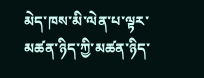མེད་ཁས་མི་ལེན་པ་ལྟར་མཚན་ཉིད་ཀྱི་མཚན་ཉིད་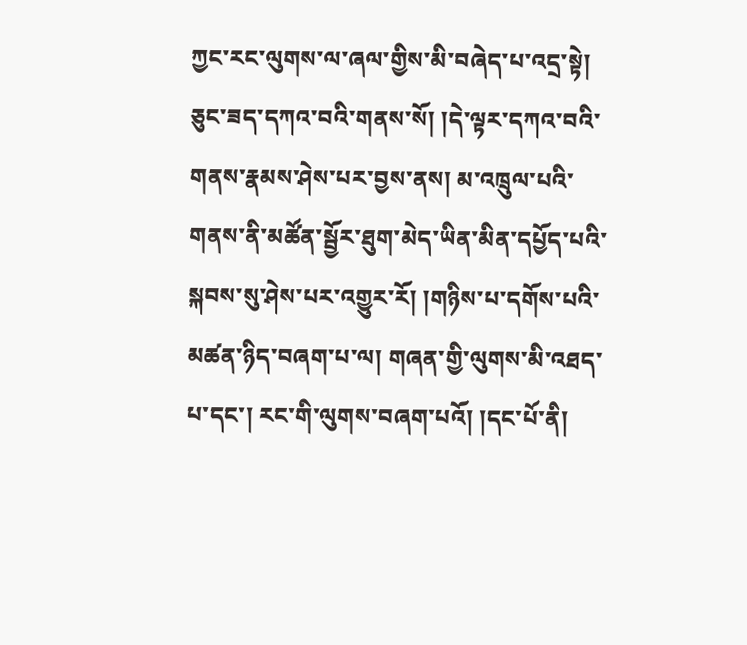ཀྱང་རང་ལུགས་ལ་ཞལ་གྱིས་མི་བཞེད་པ་འདྲ་སྟེ། ཅུང་ཟད་དཀའ་བའི་གནས་སོ། །དེ་ལྟར་དཀའ་བའི་གནས་རྣམས་ཤེས་པར་བྱས་ནས། མ་འཁྲུལ་པའི་གནས་ནི་མཚོན་སྦྱོར་ཐུག་མེད་ཡིན་མིན་དཔྱོད་པའི་སྐབས་སུ་ཤེས་པར་འགྱུར་རོ། །གཉིས་པ་དགོས་པའི་མཚན་ཉིད་བཞག་པ་ལ། གཞན་གྱི་ལུགས་མི་འཐད་པ་དང་། རང་གི་ལུགས་བཞག་པའོ། །དང་པོ་ནི།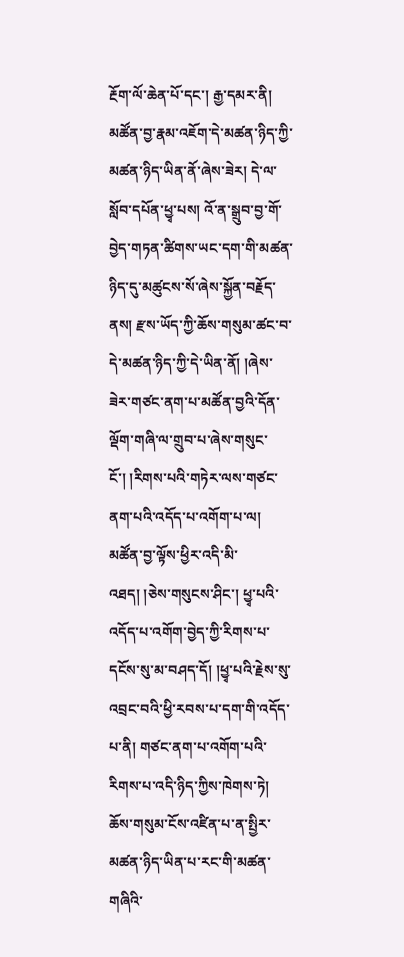རྔོག་ལོ་ཆེན་པོ་དང་། རྒྱ་དམར་ནི། མཚོན་བྱ་རྣམ་འཇོག་དེ་མཚན་ཉིད་ཀྱི་མཚན་ཉིད་ཡིན་ནོ་ཞེས་ཟེར། དེ་ལ་སློབ་དཔོན་ཕྱྭ་པས། འོ་ན་སྒྲུབ་བྱ་གོ་བྱེད་གཏན་ཚིགས་ཡང་དག་གི་མཚན་ཉིད་དུ་མཚུངས་སོ་ཞེས་སྐྱོན་བརྗོད་ནས། རྫས་ཡོད་ཀྱི་ཆོས་གསུམ་ཚང་བ་དེ་མཚན་ཉིད་ཀྱི་དེ་ཡིན་ནོ། །ཞེས་ཟེར་གཙང་ནག་པ་མཚོན་བྱའི་དོན་ལྡོག་གཞི་ལ་གྲུབ་པ་ཞེས་གསུང་ངོ་། །རིགས་པའི་གཏེར་ལས་གཙང་ནག་པའི་འདོད་པ་འགོག་པ་ལ། མཚོན་བྱ་ལྟོས་ཕྱིར་འདི་མི་འཐད། །ཅེས་གསུངས་ཤིང་། ཕྱྭ་པའི་འདོད་པ་འགོག་བྱེད་ཀྱི་རིགས་པ་དངོས་སུ་མ་བཤད་དོ། །ཕྱྭ་པའི་རྗེས་སུ་འབྲང་བའི་ཕྱི་རབས་པ་དག་གི་འདོད་པ་ནི། གཙང་ནག་པ་འགོག་པའི་རིགས་པ་འདི་ཉིད་ཀྱིས་ཁེགས་ཏེ། ཆོས་གསུམ་ངོས་འཛིན་པ་ན་སྤྱིར་མཚན་ཉིད་ཡིན་པ་རང་གི་མཚན་གཞིའི་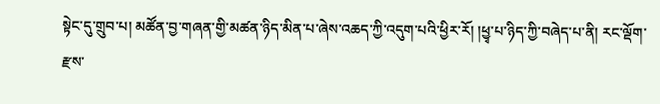སྟེང་དུ་གྲུབ་པ། མཚོན་བྱ་གཞན་གྱི་མཚན་ཉིད་མིན་པ་ཞེས་འཆད་ཀྱི་འདུག་པའི་ཕྱིར་རོ། །ཕྱྭ་པ་ཉིད་ཀྱི་བཞེད་པ་ནི། རང་ལྡོག་རྫས་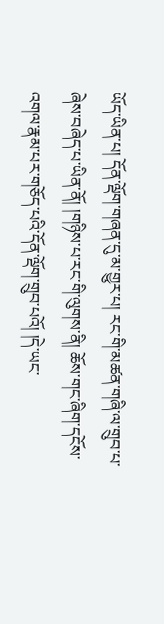ཡོད་ཡིན་པ། དོན་ལྡོག་གཞན་དུ་མ་གྱུར་པ། རང་གི་མཚན་གཞི་ལ་གྲུབ་པ་ཞེས་བཞེད་པ་ཡིན་ནོ། །གཉིས་པ་རང་གི་ལུགས་ནི། ཆོས་གང་ཞིག་དངོས་འགལ་རྣམ་པར་གཅོད་པའི་དོན་ལྡོག་གྲུབ་པའོ། །དེ་ཡང་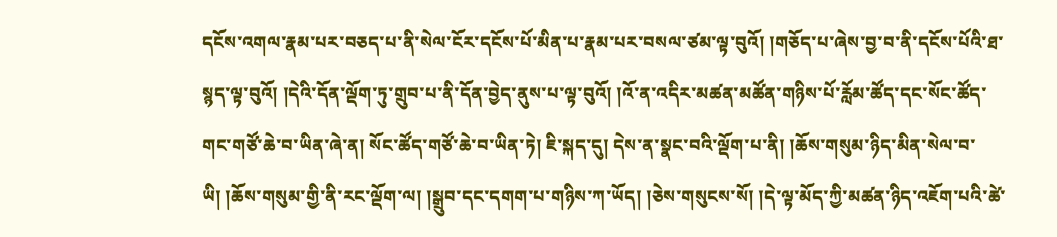དངོས་འགལ་རྣམ་པར་བཅད་པ་ནི་སེལ་ངོར་དངོས་པོ་མིན་པ་རྣམ་པར་བསལ་ཙམ་ལྟ་བུའོ། །གཅོད་པ་ཞེས་བྱ་བ་ནི་དངོས་པོའི་ཐ་སྙད་ལྟ་བུའོ། །དེའི་དོན་ལྡོག་ཏུ་གྲུབ་པ་ནི་དོན་བྱེད་ནུས་པ་ལྟ་བུའོ། །འོ་ན་འདིར་མཚན་མཚོན་གཉིས་པོ་རློམ་ཚོད་དང་སོང་ཚོད་གང་གཙོ་ཆེ་བ་ཡིན་ཞེ་ན། སོང་ཚོད་གཙོ་ཆེ་བ་ཡིན་ཏེ། ཇི་སྐད་དུ། དེས་ན་སྣང་བའི་ལྡོག་པ་ནི། །ཆོས་གསུམ་ཉིད་མིན་སེལ་བ་ཡི། །ཆོས་གསུམ་གྱི་ནི་རང་ལྡོག་ལ། །སྒྲུབ་དང་དགག་པ་གཉིས་ཀ་ཡོད། །ཅེས་གསུངས་སོ། །དེ་ལྟ་མོད་ཀྱི་མཚན་ཉིད་འཇོག་པའི་ཚེ་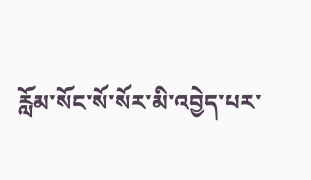རློམ་སོང་སོ་སོར་མི་འབྱེད་པར་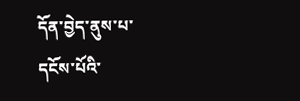དོན་བྱེད་ནུས་པ་དངོས་པོའི་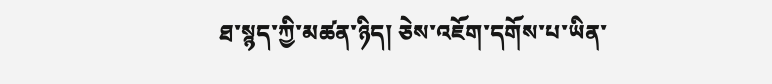ཐ་སྙད་ཀྱི་མཚན་ཉིད། ཅེས་འཇོག་དགོས་པ་ཡིན་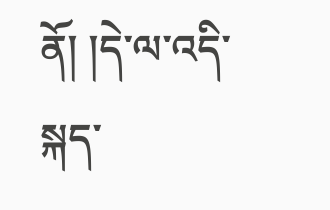ནོ། །དེ་ལ་འདི་སྐད་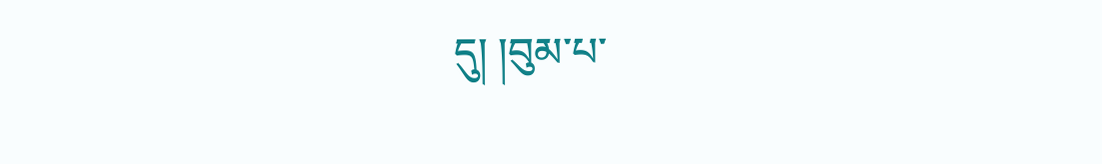དུ། །བུམ་པ་